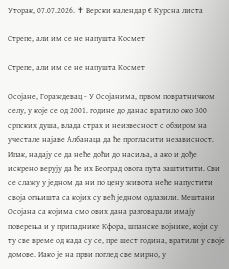Уторак, 07.07.2026. ✝ Верски календар € Курсна листа

Стрепе, али им се не напушта Космет

Стрепе, али им се не напушта Космет

Осојане, Гораждевац - У Осојанима, првом повратничком селу, у које се од 2001. године до данас вратило око 300 српских душа, влада страх и неизвесност с обзиром на учестале најаве Албанаца да ће прогласити независност. Ипак, надају се да неће доћи до насиља, а ако и дође искрено верују да ће их Београд овога пута заштитити. Сви се слажу у једном да ни по цену живота неће напустити своја огњишта са којих су већ једном одлазили. Мештани Осојана са којима смо ових дана разговарали имају поверења и у припаднике Кфора, шпанске војнике, који су ту све време од када су се, пре шест година, вратили у своје домове. Иако је на први поглед све мирно, у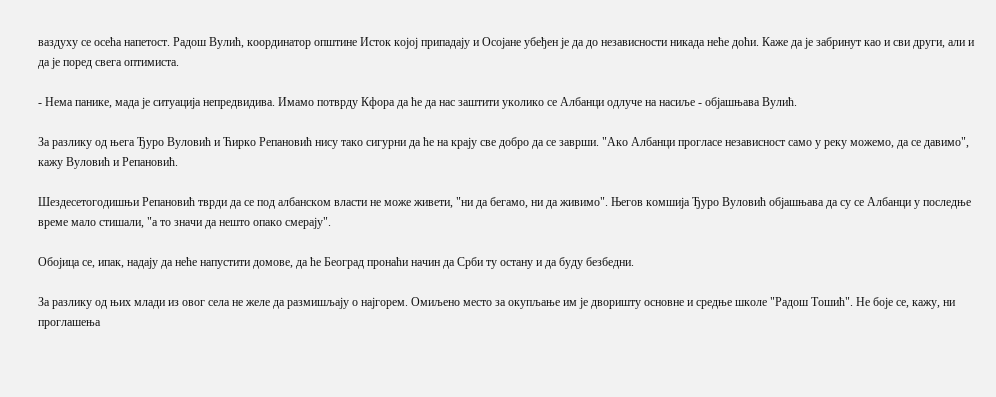ваздуху се осећа напетост. Радош Вулић, координатор општине Исток којој припадају и Осојане убеђен је да до независности никада неће доћи. Каже да је забринут као и сви други, али и да је поред свега оптимиста.

- Нема панике, мада је ситуација непредвидива. Имамо потврду Кфора да ће да нас заштити уколико се Албанци одлуче на насиље - објашњава Вулић.

За разлику од њега Ђуро Вуловић и Ћирко Репановић нису тако сигурни да ће на крају све добро да се заврши. "Ако Албанци прогласе независност само у реку можемо, да се давимо", кажу Вуловић и Репановић.

Шездесетогодишњи Репановић тврди да се под албанском власти не може живети, "ни да бегамо, ни да живимо". Његов комшија Ђуро Вуловић објашњава да су се Албанци у последње време мало стишали, "а то значи да нешто опако смерају".

Обојица се, ипак, надају да неће напустити домове, да ће Београд пронаћи начин да Срби ту остану и да буду безбедни.

За разлику од њих млади из овог села не желе да размишљају о најгорем. Омиљено место за окупљање им је дворишту основне и средње школе "Радош Тошић". Не боје се, кажу, ни проглашења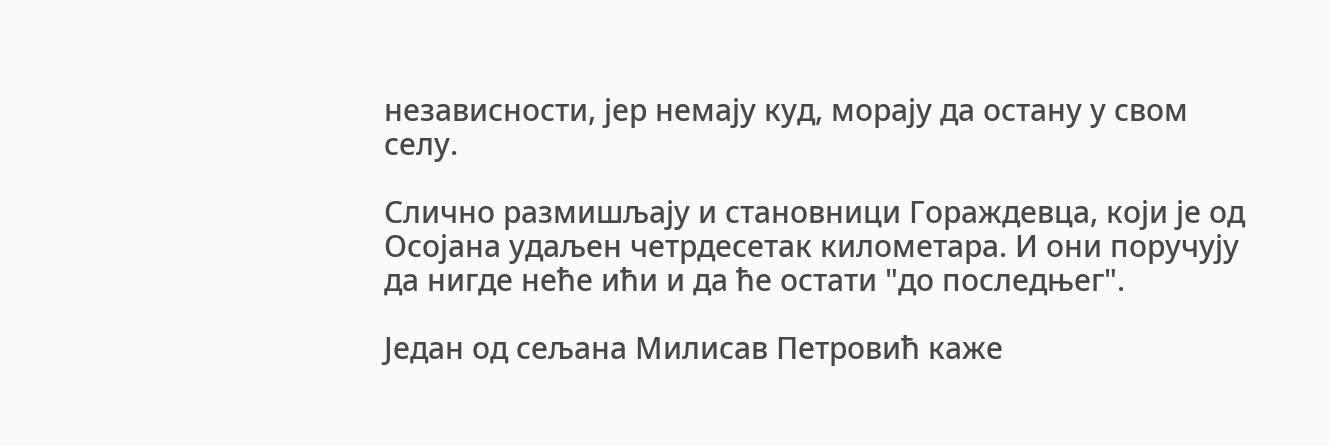независности, јер немају куд, морају да остану у свом селу.

Слично размишљају и становници Гораждевца, који је од Осојана удаљен четрдесетак километара. И они поручују да нигде неће ићи и да ће остати "до последњег".

Један од сељана Милисав Петровић каже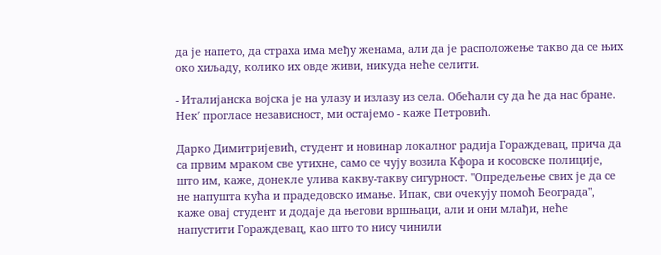да је напето, да страха има међу женама, али да је расположење такво да се њих око хиљаду, колико их овде живи, никуда неће селити.

- Италијанска војска је на улазу и излазу из села. Обећали су да ће да нас бране. Нек′ прогласе независност, ми остајемо - каже Петровић.

Дарко Димитријевић, студент и новинар локалног радија Гораждевац, прича да са првим мраком све утихне, само се чују возила Кфора и косовске полиције, што им, каже, донекле улива какву-такву сигурност. "Опредељење свих је да се не напушта кућа и прадедовско имање. Ипак, сви очекују помоћ Београда", каже овај студент и додаје да његови вршњаци, али и они млађи, неће напустити Гораждевац, као што то нису чинили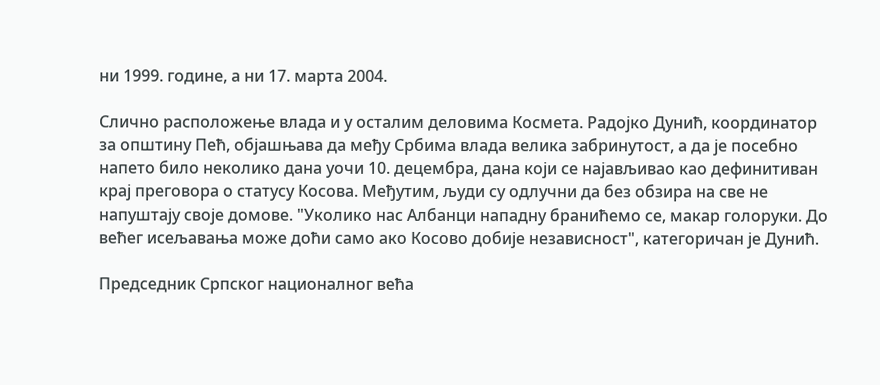ни 1999. године, а ни 17. марта 2004.

Слично расположење влада и у осталим деловима Космета. Радојко Дунић, координатор за општину Пећ, објашњава да међу Србима влада велика забринутост, а да је посебно напето било неколико дана уочи 10. децембра, дана који се најављивао као дефинитиван крај преговора о статусу Косова. Међутим, људи су одлучни да без обзира на све не напуштају своје домове. "Уколико нас Албанци нападну бранићемо се, макар голоруки. До већег исељавања може доћи само ако Косово добије независност", категоричан је Дунић.

Председник Српског националног већа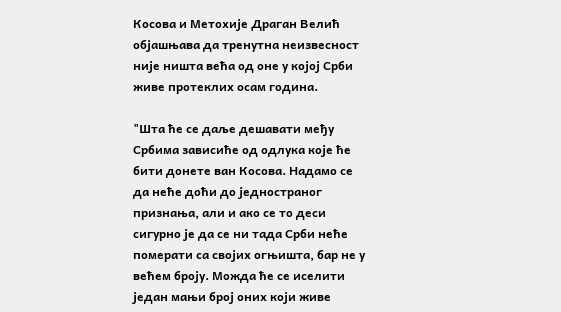Косова и Метохије Драган Велић објашњава да тренутна неизвесност није ништа већа од оне у којој Срби живе протеклих осам година.

"Шта ће се даље дешавати међу Србима зависиће од одлука које ће бити донете ван Косова. Надамо се да неће доћи до једностраног признања, али и ако се то деси сигурно је да се ни тада Срби неће померати са својих огњишта, бар не у већем броју. Можда ће се иселити један мањи број оних који живе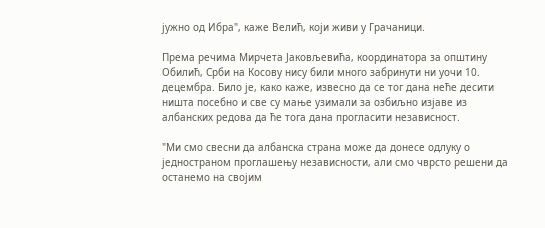јужно од Ибра", каже Велић, који живи у Грачаници.

Према речима Мирчета Јаковљевића, координатора за општину Обилић, Срби на Косову нису били много забринути ни уочи 10. децембра. Било је, како каже, извесно да се тог дана неће десити ништа посебно и све су мање узимали за озбиљно изјаве из албанских редова да ће тога дана прогласити независност.

"Ми смо свесни да албанска страна може да донесе одлуку о једностраном проглашењу независности, али смо чврсто решени да останемо на својим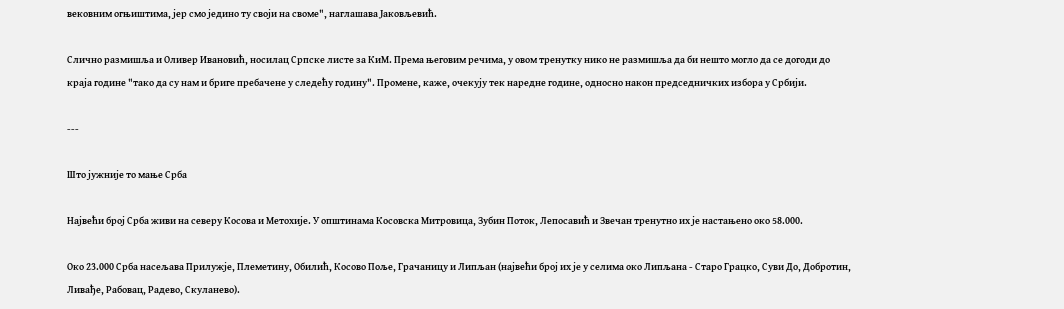вековним огњиштима, јер смо једино ту своји на своме", наглашава Јаковљевић.

Слично размишља и Оливер Ивановић, носилац Српске листе за КиМ. Према његовим речима, у овом тренутку нико не размишља да би нешто могло да се догоди до краја године "тако да су нам и бриге пребачене у следећу годину". Промене, каже, очекују тек наредне године, односно након председничких избора у Србији.

---

Што јужније то мање Срба

Највећи број Срба живи на северу Косова и Метохије. У општинама Косовска Митровица, Зубин Поток, Лепосавић и Звечан тренутно их је настањено око 58.000.

Око 23.000 Срба насељава Прилужје, Племетину, Обилић, Косово Поље, Грачаницу и Липљан (највећи број их је у селима око Липљана - Старо Грацко, Суви До, Добротин, Ливађе, Рабовац, Радево, Скуланево).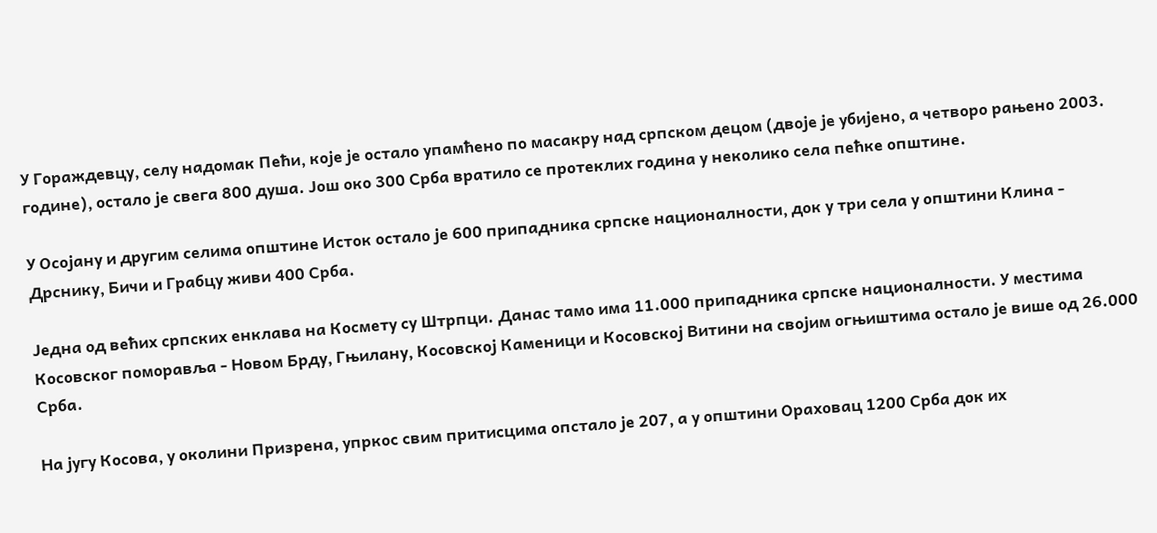У Гораждевцу, селу надомак Пећи, које је остало упамћено по масакру над српском децом (двоје је убијено, а четворо рањено 2003. године), остало је свега 800 душа. Још око 300 Срба вратило се протеклих година у неколико села пећке општине.

У Осојану и другим селима општине Исток остало је 600 припадника српске националности, док у три села у општини Клина - Дрснику, Бичи и Грабцу живи 400 Срба.

Једна од већих српских енклава на Космету су Штрпци. Данас тамо има 11.000 припадника српске националности. У местима Косовског поморавља - Новом Брду, Гњилану, Косовској Каменици и Косовској Витини на својим огњиштима остало је више од 26.000 Срба.

На југу Косова, у околини Призрена, упркос свим притисцима опстало је 207, а у општини Ораховац 1200 Срба док их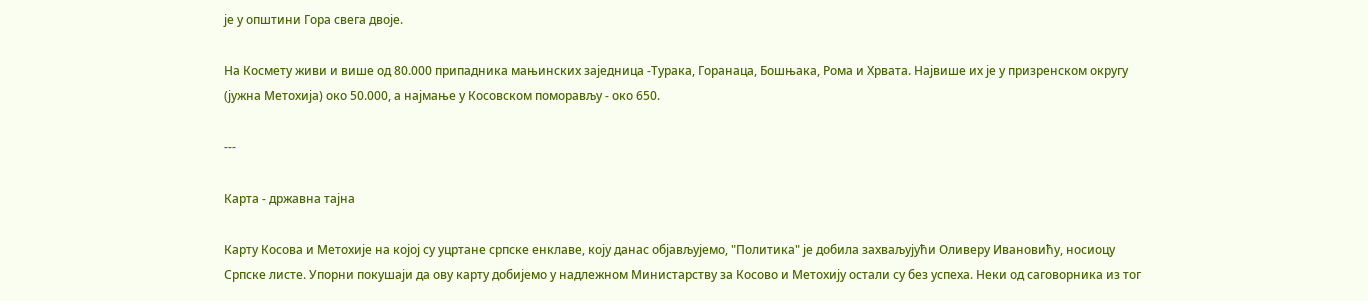је у општини Гора свега двоје.

На Космету живи и више од 80.000 припадника мањинских заједница -Турака, Горанаца, Бошњака, Рома и Хрвата. Највише их је у призренском округу (јужна Метохија) око 50.000, а најмање у Косовском поморављу - око 650.

---

Карта - државна тајна

Карту Косова и Метохије на којој су уцртане српске енклаве, коју данас објављујемо, "Политика" је добила захваљујући Оливеру Ивановићу, носиоцу Српске листе. Упорни покушаји да ову карту добијемо у надлежном Министарству за Косово и Метохију остали су без успеха. Неки од саговорника из тог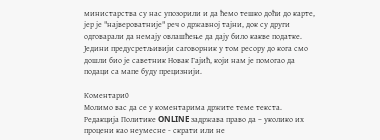министарства су нас упозорили и да ћемо тешко доћи до карте, јер је "највероватније" реч о државној тајни, док су други одговарали да немају овлашћење да дају било какве податке. Једини предусретљивији саговорник у том ресору до кога смо дошли био је саветник Новак Гајић, који нам је помогао да подаци са мапе буду прецизнији.

Коментари0
Молимо вас да се у коментарима држите теме текста. Редакција Политике ONLINE задржава право да – уколико их процени као неумесне - скрати или не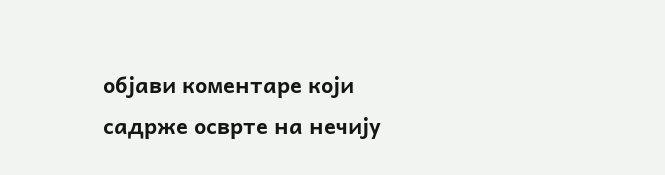објави коментаре који садрже осврте на нечију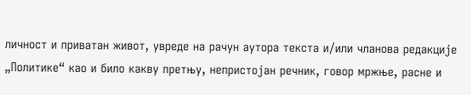личност и приватан живот, увреде на рачун аутора текста и/или чланова редакције „Политике“ као и било какву претњу, непристојан речник, говор мржње, расне и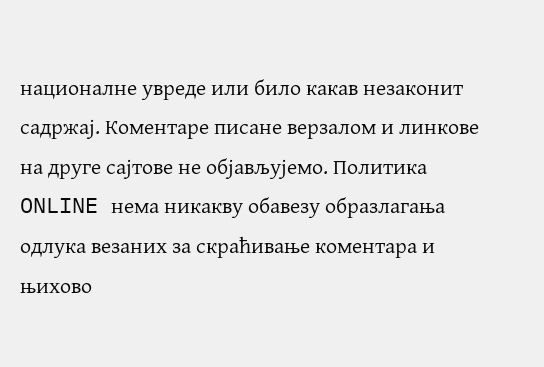националне увреде или било какав незаконит садржај. Коментаре писане верзалом и линкове на друге сајтове не објављујемо. Политика ONLINE нема никакву обавезу образлагања одлука везаних за скраћивање коментара и њихово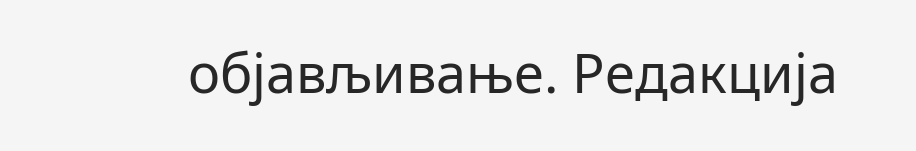објављивање. Редакција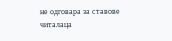не одговара за ставове читалаца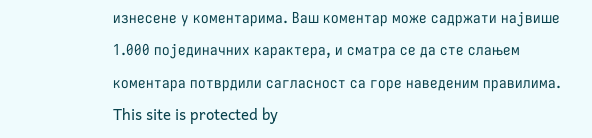изнесене у коментарима. Ваш коментар може садржати највише 1.000 појединачних карактера, и сматра се да сте слањем коментара потврдили сагласност са горе наведеним правилима.
This site is protected by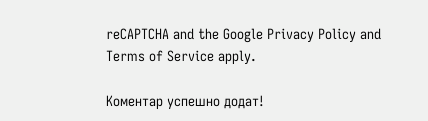reCAPTCHA and the Google Privacy Policy and Terms of Service apply.

Комeнтар успeшно додат!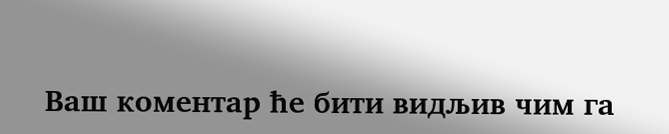Ваш комeнтар ћe бити видљив чим га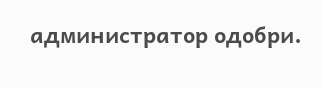администратор одобри.